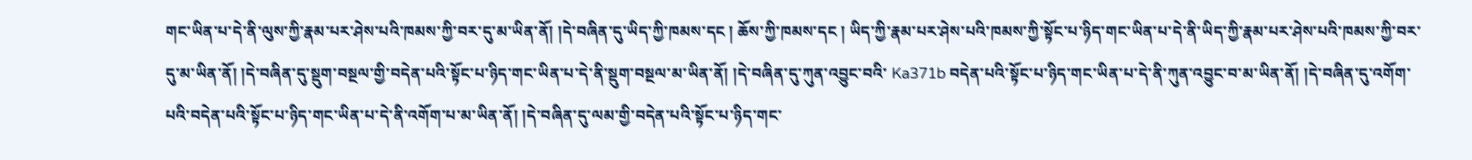གང་ཡིན་པ་དེ་ནི་ལུས་ཀྱི་རྣམ་པར་ཤེས་པའི་ཁམས་ཀྱི་བར་དུ་མ་ཡིན་ནོ། །དེ་བཞིན་དུ་ཡིད་ཀྱི་ཁམས་དང ། ཆོས་ཀྱི་ཁམས་དང ། ཡིད་ཀྱི་རྣམ་པར་ཤེས་པའི་ཁམས་ཀྱི་སྟོང་པ་ཉིད་གང་ཡིན་པ་དེ་ནི་ཡིད་ཀྱི་རྣམ་པར་ཤེས་པའི་ཁམས་ཀྱི་བར་དུ་མ་ཡིན་ནོ། །དེ་བཞིན་དུ་སྡུག་བསྔལ་གྱི་བདེན་པའི་སྟོང་པ་ཉིད་གང་ཡིན་པ་དེ་ནི་སྡུག་བསྔལ་མ་ཡིན་ནོ། །དེ་བཞིན་དུ་ཀུན་འབྱུང་བའི་ Ka371b བདེན་པའི་སྟོང་པ་ཉིད་གང་ཡིན་པ་དེ་ནི་ཀུན་འབྱུང་བ་མ་ཡིན་ནོ། །དེ་བཞིན་དུ་འགོག་པའི་བདེན་པའི་སྟོང་པ་ཉིད་གང་ཡིན་པ་དེ་ནི་འགོག་པ་མ་ཡིན་ནོ། །དེ་བཞིན་དུ་ལམ་གྱི་བདེན་པའི་སྟོང་པ་ཉིད་གང་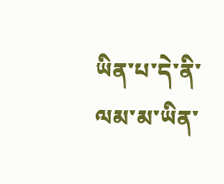ཡིན་པ་དེ་ནི་ལམ་མ་ཡིན་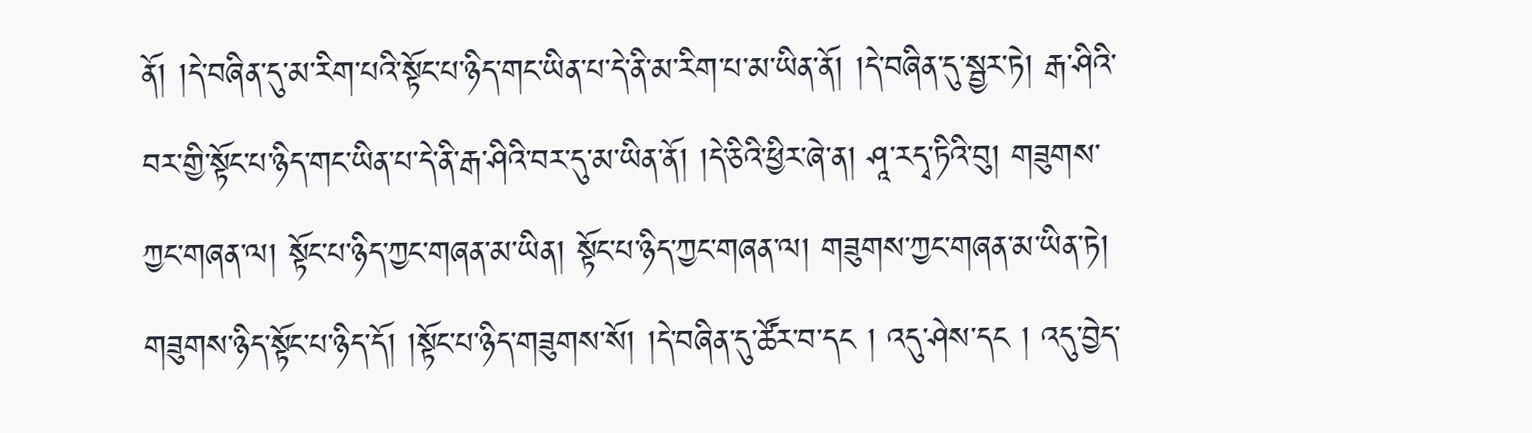ནོ། །དེ་བཞིན་དུ་མ་རིག་པའི་སྟོང་པ་ཉིད་གང་ཡིན་པ་དེ་ནི་མ་རིག་པ་མ་ཡིན་ནོ། །དེ་བཞིན་དུ་སྦྱར་ཏེ། རྒ་ཤིའི་བར་གྱི་སྟོང་པ་ཉིད་གང་ཡིན་པ་དེ་ནི་རྒ་ཤིའི་བར་དུ་མ་ཡིན་ནོ། །དེ་ཅིའི་ཕྱིར་ཞེ་ན། ཤཱ་རདྭ་ཏིའི་བུ། གཟུགས་ཀྱང་གཞན་ལ། སྟོང་པ་ཉིད་ཀྱང་གཞན་མ་ཡིན། སྟོང་པ་ཉིད་ཀྱང་གཞན་ལ། གཟུགས་ཀྱང་གཞན་མ་ཡིན་ཏེ། གཟུགས་ཉིད་སྟོང་པ་ཉིད་དོ། །སྟོང་པ་ཉིད་གཟུགས་སོ། །དེ་བཞིན་དུ་ཚོར་བ་དང ། འདུ་ཤེས་དང ། འདུ་བྱེད་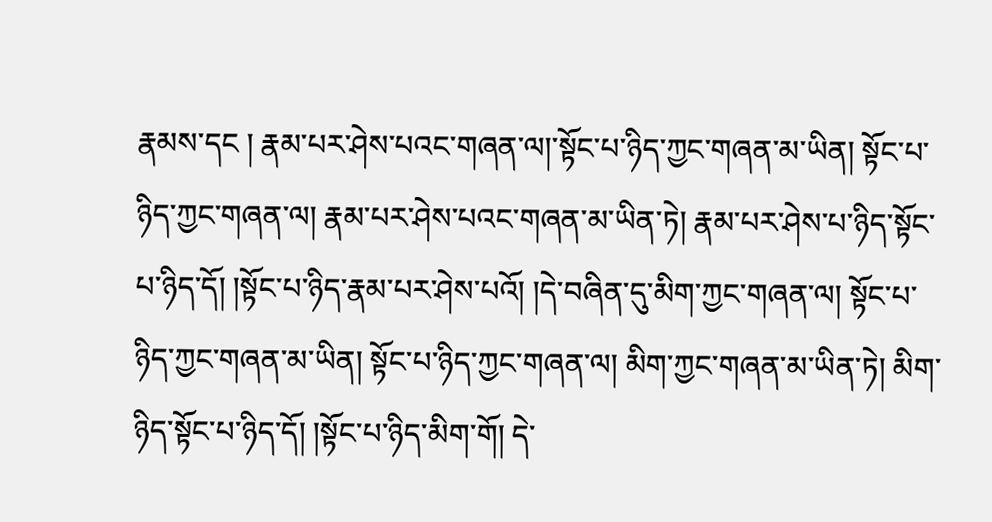རྣམས་དང ། རྣམ་པར་ཤེས་པའང་གཞན་ལ།་སྟོང་པ་ཉིད་ཀྱང་གཞན་མ་ཡིན། སྟོང་པ་ཉིད་ཀྱང་གཞན་ལ། རྣམ་པར་ཤེས་པའང་གཞན་མ་ཡིན་ཏེ། རྣམ་པར་ཤེས་པ་ཉིད་སྟོང་པ་ཉིད་དོ། །སྟོང་པ་ཉིད་རྣམ་པར་ཤེས་པའོ། །དེ་བཞིན་དུ་མིག་ཀྱང་གཞན་ལ། སྟོང་པ་ཉིད་ཀྱང་གཞན་མ་ཡིན། སྟོང་པ་ཉིད་ཀྱང་གཞན་ལ། མིག་ཀྱང་གཞན་མ་ཡིན་ཏེ། མིག་ཉིད་སྟོང་པ་ཉིད་དོ། །སྟོང་པ་ཉིད་མིག་གོ། དེ་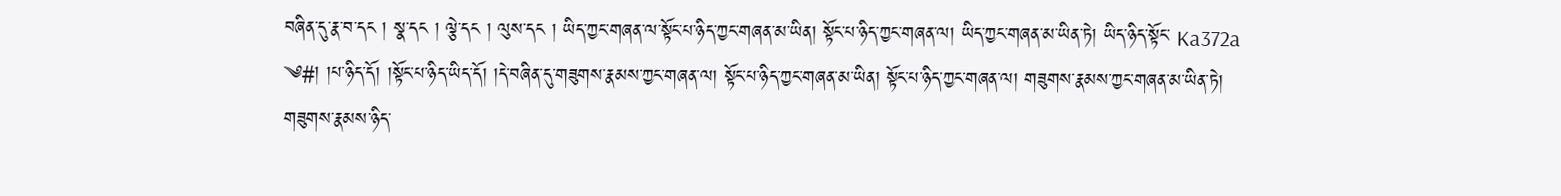བཞིན་དུ་རྣ་བ་དང ། སྣ་དང ། ལྕེ་དང ། ལུས་དང ། ཡིད་ཀྱང་གཞན་ལ་སྟོང་པ་ཉིད་ཀྱང་གཞན་མ་ཡིན། སྟོང་པ་ཉིད་ཀྱང་གཞན་ལ། ཡིད་ཀྱང་གཞན་མ་ཡིན་ཏེ། ཡིད་ཉིད་སྟོང་ Ka372a ༄#། །པ་ཉིད་དོ། །སྟོང་པ་ཉིད་ཡིད་དོ། །དེ་བཞིན་དུ་གཟུགས་རྣམས་ཀྱང་གཞན་ལ། སྟོང་པ་ཉིད་ཀྱང་གཞན་མ་ཡིན། སྟོང་པ་ཉིད་ཀྱང་གཞན་ལ། གཟུགས་རྣམས་ཀྱང་གཞན་མ་ཡིན་ཏེ། གཟུགས་རྣམས་ཉིད་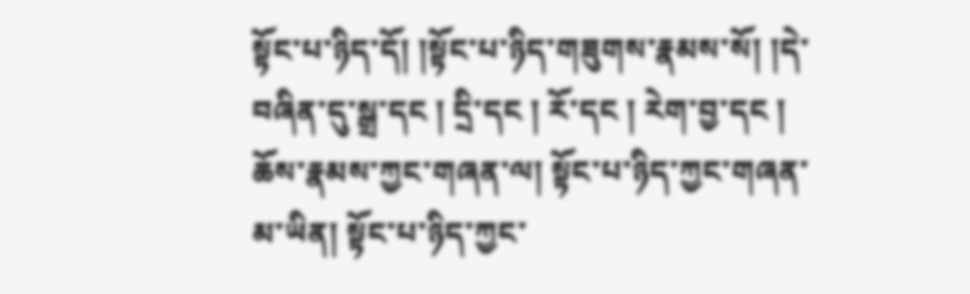སྟོང་པ་ཉིད་དོ། །སྟོང་པ་ཉིད་གཟུགས་རྣམས་སོ། །དེ་བཞིན་དུ་སྒྲ་དང ། དྲི་དང ། རོ་དང ། རེག་བྱ་དང ། ཆོས་རྣམས་ཀྱང་གཞན་ལ། སྟོང་པ་ཉིད་ཀྱང་གཞན་མ་ཡིན། སྟོང་པ་ཉིད་ཀྱང་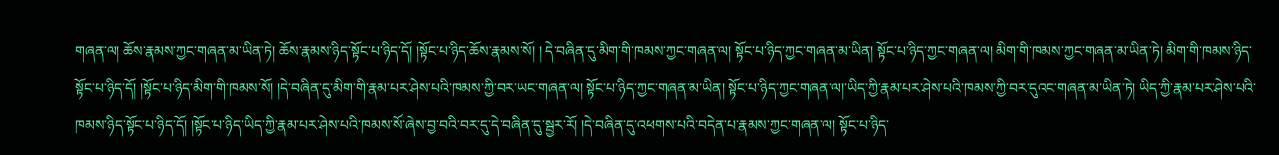གཞན་ལ། ཆོས་རྣམས་ཀྱང་གཞན་མ་ཡིན་ཏེ། ཆོས་རྣམས་ཉིད་སྟོང་པ་ཉིད་དོ། །སྟོང་པ་ཉིད་ཆོས་རྣམས་སོ། ། དེ་བཞིན་དུ་མིག་གི་ཁམས་ཀྱང་གཞན་ལ། སྟོང་པ་ཉིད་ཀྱང་གཞན་མ་ཡིན། སྟོང་པ་ཉིད་ཀྱང་གཞན་ལ། མིག་གི་ཁམས་ཀྱང་གཞན་མ་ཡིན་ཏེ། མིག་གི་ཁམས་ཉིད་སྟོང་པ་ཉིད་དོ། །སྟོང་པ་ཉིད་མིག་གི་ཁམས་སོ། །དེ་བཞིན་དུ་མིག་གི་རྣམ་པར་ཤེས་པའི་ཁམས་ཀྱི་བར་ཡང་གཞན་ལ། སྟོང་པ་ཉིད་ཀྱང་གཞན་མ་ཡིན། སྟོང་པ་ཉིད་ཀྱང་གཞན་ལ།་ཡིད་ཀྱི་རྣམ་པར་ཤེས་པའི་ཁམས་ཀྱི་བར་དུའང་གཞན་མ་ཡིན་ཏེ། ཡིད་ཀྱི་རྣམ་པར་ཤེས་པའི་ཁམས་ཉིད་སྟོང་པ་ཉིད་དོ། །སྟོང་པ་ཉིད་ཡིད་ཀྱི་རྣམ་པར་ཤེས་པའི་ཁམས་སོ་ཞེས་བྱ་བའི་བར་དུ་དེ་བཞིན་དུ་སྦྱར་རོ། །དེ་བཞིན་དུ་འཕགས་པའི་བདེན་པ་རྣམས་ཀྱང་གཞན་ལ། སྟོང་པ་ཉིད་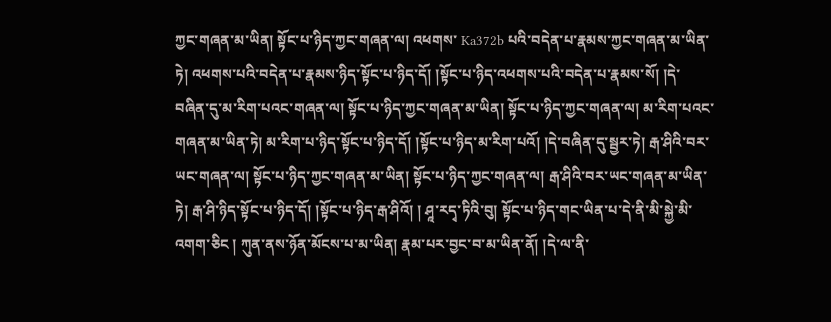ཀྱང་གཞན་མ་ཡིན། སྟོང་པ་ཉིད་ཀྱང་གཞན་ལ། འཕགས་ Ka372b པའི་བདེན་པ་རྣམས་ཀྱང་གཞན་མ་ཡིན་ཏེ། འཕགས་པའི་བདེན་པ་རྣམས་ཉིད་སྟོང་པ་ཉིད་དོ། །སྟོང་པ་ཉིད་འཕགས་པའི་བདེན་པ་རྣམས་སོ། །དེ་བཞིན་དུ་མ་རིག་པའང་གཞན་ལ། སྟོང་པ་ཉིད་ཀྱང་གཞན་མ་ཡིན། སྟོང་པ་ཉིད་ཀྱང་གཞན་ལ། མ་རིག་པའང་གཞན་མ་ཡིན་ཏེ། མ་རིག་པ་ཉིད་སྟོང་པ་ཉིད་དོ། །སྟོང་པ་ཉིད་མ་རིག་པའོ། །དེ་བཞིན་དུ་སྦྱར་ཏེ། རྒ་ཤིའི་བར་ཡང་གཞན་ལ། སྟོང་པ་ཉིད་ཀྱང་གཞན་མ་ཡིན། སྟོང་པ་ཉིད་ཀྱང་གཞན་ལ། རྒ་ཤིའི་བར་ཡང་གཞན་མ་ཡིན་ཏེ། རྒ་ཤི་ཉིད་སྟོང་པ་ཉིད་དོ། །སྟོང་པ་ཉིད་རྒ་ཤིའོ། ། ཤཱ་རདྭ་ཏིའི་བུ། སྟོང་པ་ཉིད་གང་ཡིན་པ་དེ་ནི་མི་སྐྱེ་མི་འགག་ཅིང ། ཀུན་ནས་ཉོན་མོངས་པ་མ་ཡིན། རྣམ་པར་བྱང་བ་མ་ཡིན་ནོ། །དེ་ལ་ནི་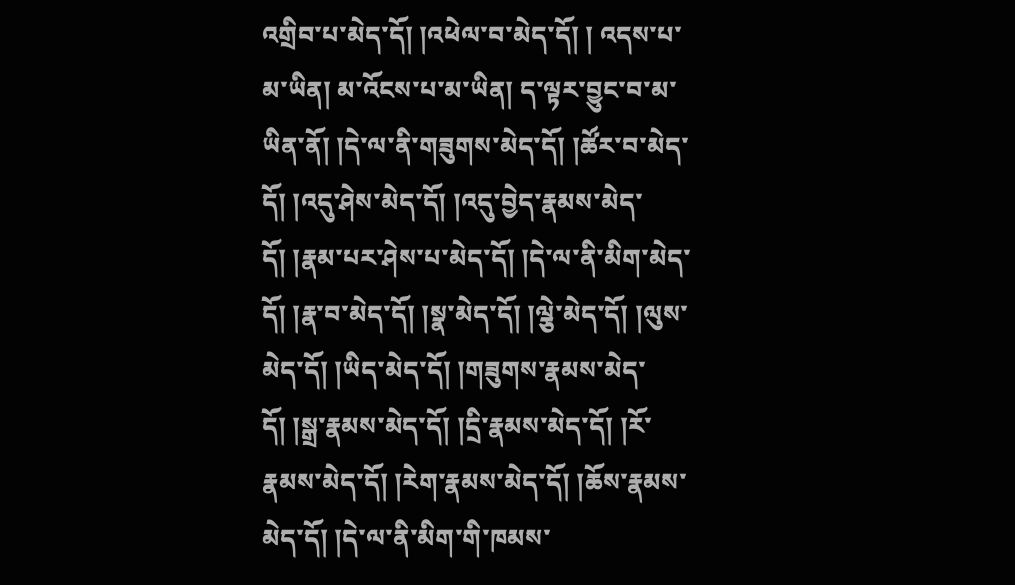འགྲིབ་པ་མེད་དོ། །འཕེལ་བ་མེད་དོ། ། འདས་པ་མ་ཡིན། མ་འོངས་པ་མ་ཡིན། ད་ལྟར་བྱུང་བ་མ་ཡིན་ནོ། །དེ་ལ་ནི་གཟུགས་མེད་དོ། །ཚོར་བ་མེད་དོ། །འདུ་ཤེས་མེད་དོ། །འདུ་བྱེད་རྣམས་མེད་དོ། །རྣམ་པར་ཤེས་པ་མེད་དོ། །དེ་ལ་ནི་མིག་མེད་དོ། །རྣ་བ་མེད་དོ། །སྣ་མེད་དོ། །ལྕེ་མེད་དོ། །ལུས་མེད་དོ། །ཡིད་མེད་དོ། །གཟུགས་རྣམས་མེད་དོ། །སྒྲ་རྣམས་མེད་དོ། །དྲི་རྣམས་མེད་དོ། །རོ་རྣམས་མེད་དོ། །རེག་རྣམས་མེད་དོ། །ཆོས་རྣམས་མེད་དོ། །དེ་ལ་ནི་མིག་གི་ཁམས་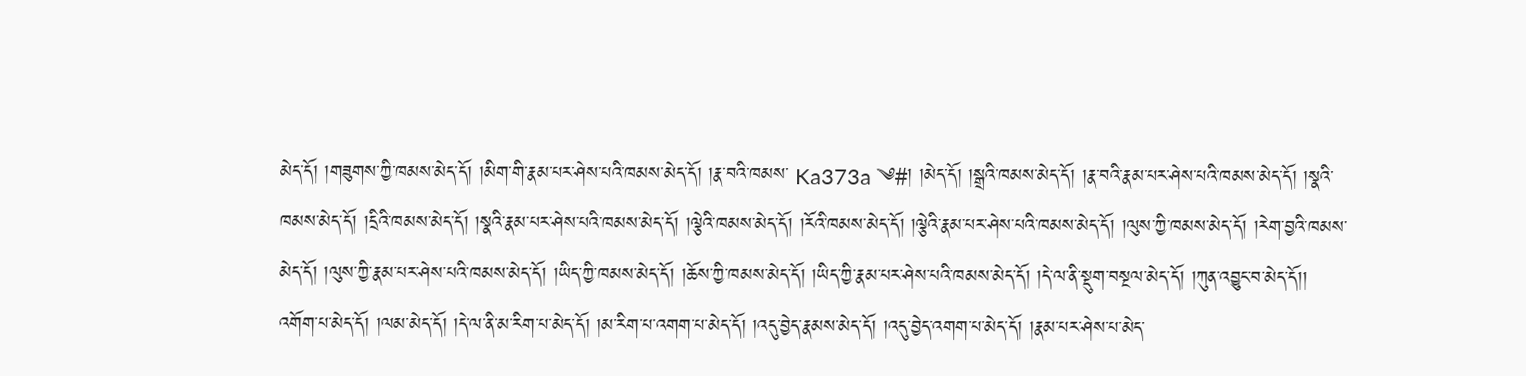མེད་དོ། །གཟུགས་ཀྱི་ཁམས་མེད་དོ། །མིག་གི་རྣམ་པར་ཤེས་པའི་ཁམས་མེད་དོ། །རྣ་བའི་ཁམས་ Ka373a ༄#། །མེད་དོ། །སྒྲའི་ཁམས་མེད་དོ། །རྣ་བའི་རྣམ་པར་ཤེས་པའི་ཁམས་མེད་དོ། །སྣའི་ཁམས་མེད་དོ། །དྲིའི་ཁམས་མེད་དོ། །སྣའི་རྣམ་པར་ཤེས་པའི་ཁམས་མེད་དོ། །ལྕེའི་ཁམས་མེད་དོ། །རོའི་ཁམས་མེད་དོ། །ལྕེའི་རྣམ་པར་ཤེས་པའི་ཁམས་མེད་དོ། །ལུས་ཀྱི་ཁམས་མེད་དོ། །རེག་བྱའི་ཁམས་མེད་དོ། །ལུས་ཀྱི་རྣམ་པར་ཤེས་པའི་ཁམས་མེད་དོ། །ཡིད་ཀྱི་ཁམས་མེད་དོ། །ཆོས་ཀྱི་ཁམས་མེད་དོ། །ཡིད་ཀྱི་རྣམ་པར་ཤེས་པའི་ཁམས་མེད་དོ། །དེ་ལ་ནི་སྡུག་བསྔལ་མེད་དོ། །ཀུན་འབྱུང་བ་མེད་དོ།། འགོག་པ་མེད་དོ། །ལམ་མེད་དོ། །དེ་ལ་ནི་མ་རིག་པ་མེད་དོ། །མ་རིག་པ་འགག་པ་མེད་དོ། །འདུ་བྱེད་རྣམས་མེད་དོ། །འདུ་བྱེད་འགག་པ་མེད་དོ། །རྣམ་པར་ཤེས་པ་མེད་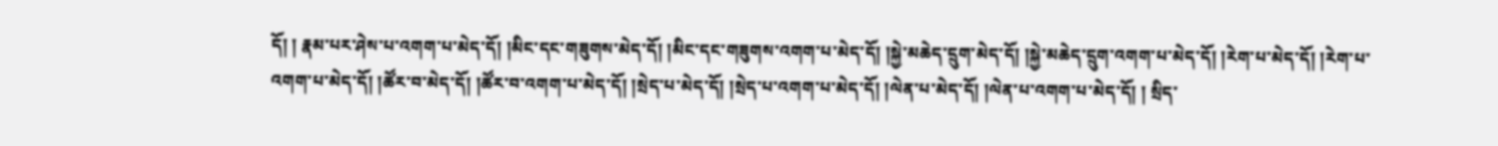དོ། ། རྣམ་པར་ཤེས་པ་འགག་པ་མེད་དོ། །མིང་དང་གཟུགས་མེད་དོ། །མིང་དང་གཟུགས་འགག་པ་མེད་དོ། །སྐྱེ་མཆེད་དྲུག་མེད་དོ། །སྐྱེ་མཆེད་དྲུག་འགག་པ་མེད་དོ། །རེག་པ་མེད་དོ། །རེག་པ་འགག་པ་མེད་དོ། །ཚོར་བ་མེད་དོ། །ཚོར་བ་འགག་པ་མེད་དོ། །སྲེད་པ་མེད་དོ། །སྲེད་པ་འགག་པ་མེད་དོ། །ལེན་པ་མེད་དོ། །ལེན་པ་འགག་པ་མེད་དོ། ། སྲིད་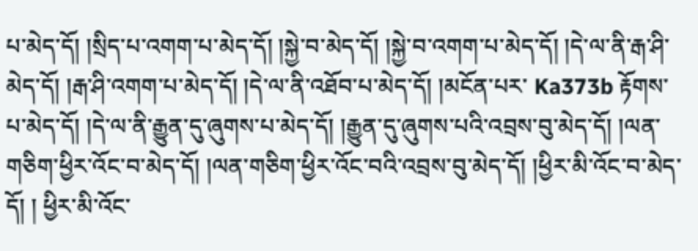པ་མེད་དོ། །སྲིད་པ་འགག་པ་མེད་དོ། །སྐྱེ་བ་མེད་དོ། །སྐྱེ་བ་འགག་པ་མེད་དོ། །དེ་ལ་ནི་རྒ་ཤི་མེད་དོ། །རྒ་ཤི་འགག་པ་མེད་དོ། །དེ་ལ་ནི་འཐོབ་པ་མེད་དོ། །མངོན་པར་ Ka373b རྟོགས་པ་མེད་དོ། །དེ་ལ་ནི་རྒྱུན་དུ་ཞུགས་པ་མེད་དོ། །རྒྱུན་དུ་ཞུགས་པའི་འབྲས་བུ་མེད་དོ། །ལན་གཅིག་ཕྱིར་འོང་བ་མེད་དོ། །ལན་གཅིག་ཕྱིར་འོང་བའི་འབྲས་བུ་མེད་དོ། །ཕྱིར་མི་འོང་བ་མེད་དོ། ། ཕྱིར་མི་འོང་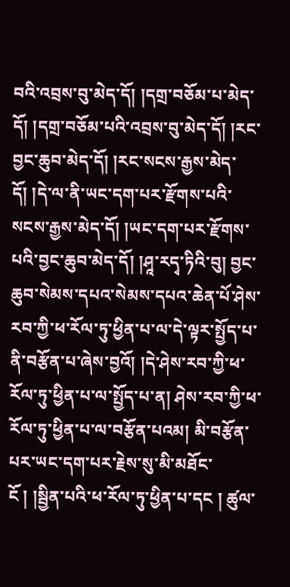བའི་འབྲས་བུ་མེད་དོ། །དགྲ་བཅོམ་པ་མེད་དོ། །དགྲ་བཅོམ་པའི་འབྲས་བུ་མེད་དོ། །རང་བྱང་ཆུབ་མེད་དོ། །རང་སངས་རྒྱས་མེད་དོ། །དེ་ལ་ནི་ཡང་དག་པར་རྫོགས་པའི་སངས་རྒྱས་མེད་དོ། །ཡང་དག་པར་རྫོགས་པའི་བྱང་ཆུབ་མེད་དོ། །ཤཱ་རདྭ་ཏིའི་བུ། བྱང་ཆུབ་སེམས་དཔའ་སེམས་དཔའ་ཆེན་པོ་ཤེས་རབ་ཀྱི་ཕ་རོལ་ཏུ་ཕྱིན་པ་ལ་དེ་ལྟར་སྤྱོད་པ་ནི་བརྩོན་པ་ཞེས་བྱའོ། །དེ་ཤེས་རབ་ཀྱི་ཕ་རོལ་ཏུ་ཕྱིན་པ་ལ་སྤྱོད་པ་ན། ཤེས་རབ་ཀྱི་ཕ་རོལ་ཏུ་ཕྱིན་པ་ལ་བརྩོན་པའམ། མི་བརྩོན་པར་ཡང་དག་པར་རྗེས་སུ་མི་མཐོང་ངོ ། །སྦྱིན་པའི་ཕ་རོལ་ཏུ་ཕྱིན་པ་དང ། ཚུལ་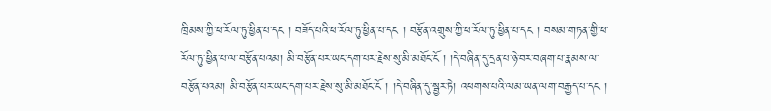ཁྲིམས་ཀྱི་ཕ་རོལ་ཏུ་ཕྱིན་པ་དང ། བཟོད་པའི་ཕ་རོལ་ཏུ་ཕྱིན་པ་དང ། བརྩོན་འགྲུས་ཀྱི་ཕ་རོལ་ཏུ་ཕྱིན་པ་དང ། བསམ་གཏན་གྱི་ཕ་རོལ་ཏུ་ཕྱིན་པ་ལ་བརྩོན་པའམ། མི་བརྩོན་པར་ཡང་དག་པར་རྗེས་སུ་མི་མཐོང་ངོ ། །དེ་བཞིན་དུ་དྲན་པ་ཉེ་བར་བཞག་པ་རྣམས་ལ་བརྩོན་པའམ། མི་བརྩོན་པར་ཡང་དག་པར་རྗེས་སུ་མི་མཐོང་ངོ ། །དེ་བཞིན་དུ་སྦྱར་ཏེ། འཕགས་པའི་ལམ་ཡན་ལག་བརྒྱད་པ་དང །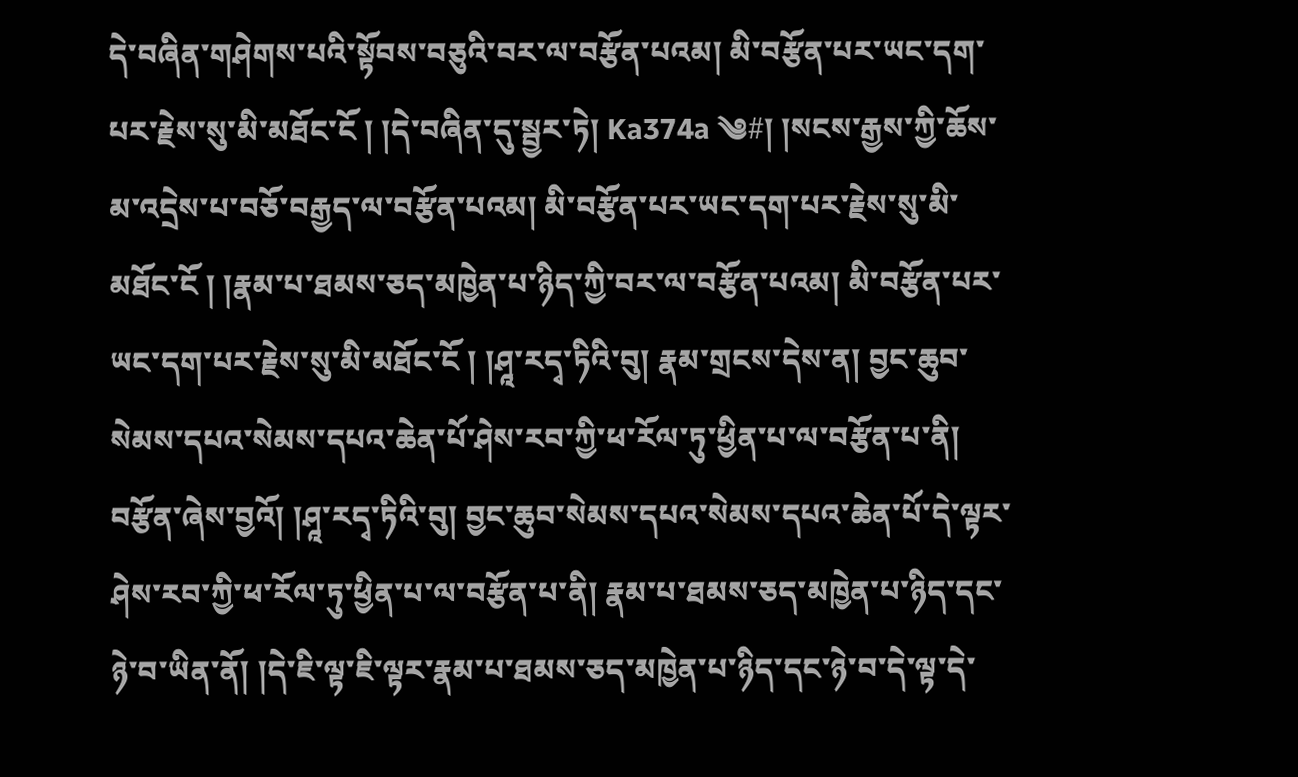དེ་བཞིན་གཤེགས་པའི་སྟོབས་བཅུའི་བར་ལ་བརྩོན་པའམ། མི་བརྩོན་པར་ཡང་དག་པར་རྗེས་སུ་མི་མཐོང་ངོ ། །དེ་བཞིན་དུ་སྦྱར་ཏེ། Ka374a ༄#། །སངས་རྒྱས་ཀྱི་ཆོས་མ་འདྲེས་པ་བཅོ་བརྒྱད་ལ་བརྩོན་པའམ། མི་བརྩོན་པར་ཡང་དག་པར་རྗེས་སུ་མི་མཐོང་ངོ ། །རྣམ་པ་ཐམས་ཅད་མཁྱེན་པ་ཉིད་ཀྱི་བར་ལ་བརྩོན་པའམ། མི་བརྩོན་པར་ཡང་དག་པར་རྗེས་སུ་མི་མཐོང་ངོ ། །ཤཱ་རདྭ་ཏིའི་བུ། རྣམ་གྲངས་དེས་ན། བྱང་ཆུབ་སེམས་དཔའ་སེམས་དཔའ་ཆེན་པོ་ཤེས་རབ་ཀྱི་ཕ་རོལ་ཏུ་ཕྱིན་པ་ལ་བརྩོན་པ་ནི། བརྩོན་ཞེས་བྱའོ། །ཤཱ་རདྭ་ཏིའི་བུ། བྱང་ཆུབ་སེམས་དཔའ་སེམས་དཔའ་ཆེན་པོ་དེ་ལྟར་ཤེས་རབ་ཀྱི་ཕ་རོལ་ཏུ་ཕྱིན་པ་ལ་བརྩོན་པ་ནི། རྣམ་པ་ཐམས་ཅད་མཁྱེན་པ་ཉིད་དང་ཉེ་བ་ཡིན་ནོ། །དེ་ཇི་ལྟ་ཇི་ལྟར་རྣམ་པ་ཐམས་ཅད་མཁྱེན་པ་ཉིད་དང་ཉེ་བ་དེ་ལྟ་དེ་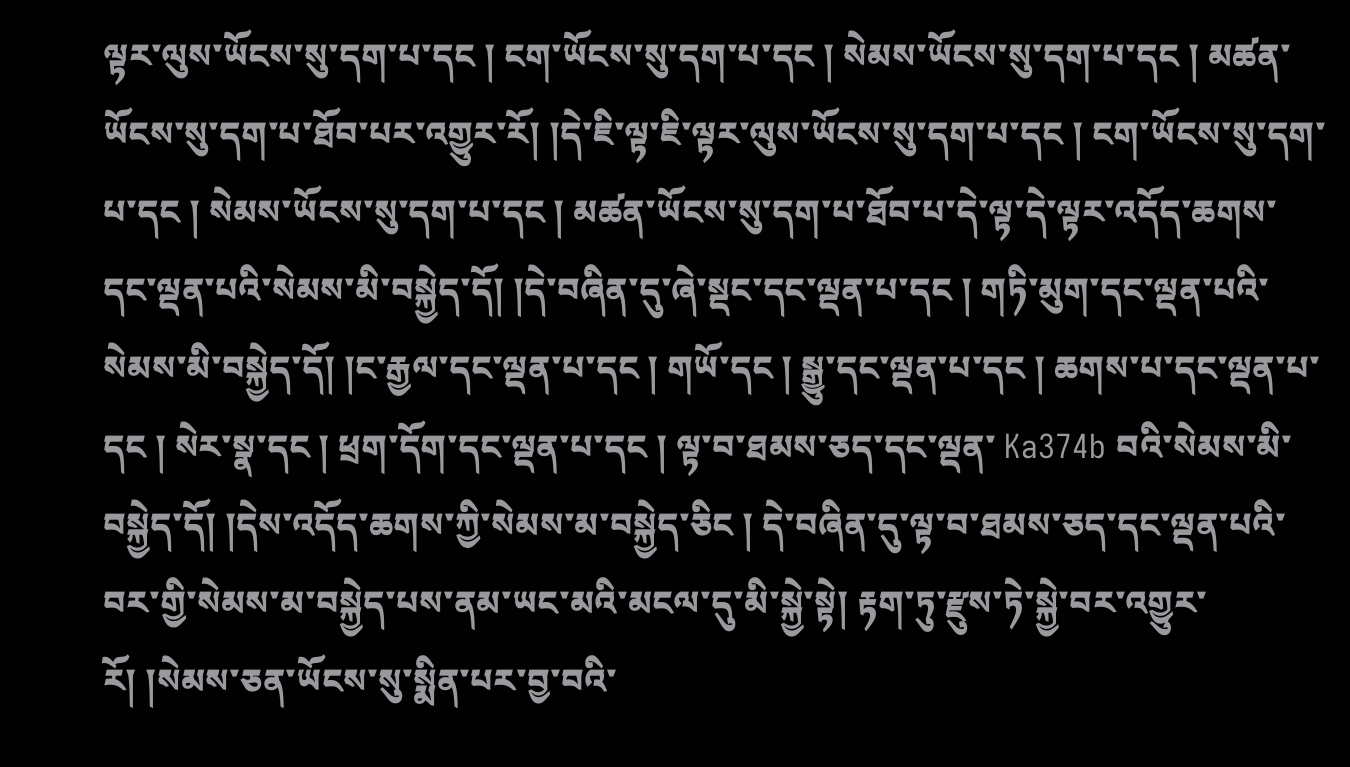ལྟར་ལུས་ཡོངས་སུ་དག་པ་དང ། ངག་ཡོངས་སུ་དག་པ་དང ། སེམས་ཡོངས་སུ་དག་པ་དང ། མཚན་ཡོངས་སུ་དག་པ་ཐོབ་པར་འགྱུར་རོ། །དེ་ཇི་ལྟ་ཇི་ལྟར་ལུས་ཡོངས་སུ་དག་པ་དང ། ངག་ཡོངས་སུ་དག་པ་དང ། སེམས་ཡོངས་སུ་དག་པ་དང ། མཚན་ཡོངས་སུ་དག་པ་ཐོབ་པ་དེ་ལྟ་དེ་ལྟར་འདོད་ཆགས་དང་ལྡན་པའི་སེམས་མི་བསྐྱེད་དོ། །དེ་བཞིན་དུ་ཞེ་སྡང་དང་ལྡན་པ་དང ། གཏི་མུག་དང་ལྡན་པའི་སེམས་མི་བསྐྱེད་དོ། །ང་རྒྱལ་དང་ལྡན་པ་དང ། གཡོ་དང ། སྒྱུ་དང་ལྡན་པ་དང ། ཆགས་པ་དང་ལྡན་པ་དང ། སེར་སྣ་དང ། ཕྲག་དོག་དང་ལྡན་པ་དང ། ལྟ་བ་ཐམས་ཅད་དང་ལྡན་ Ka374b བའི་སེམས་མི་བསྐྱེད་དོ། །དེས་འདོད་ཆགས་ཀྱི་སེམས་མ་བསྐྱེད་ཅིང ། དེ་བཞིན་དུ་ལྟ་བ་ཐམས་ཅད་དང་ལྡན་པའི་བར་གྱི་སེམས་མ་བསྐྱེད་པས་ནམ་ཡང་མའི་མངལ་དུ་མི་སྐྱེ་སྟེ། རྟག་ཏུ་རྫུས་ཏེ་སྐྱེ་བར་འགྱུར་རོ། །སེམས་ཅན་ཡོངས་སུ་སྨིན་པར་བྱ་བའི་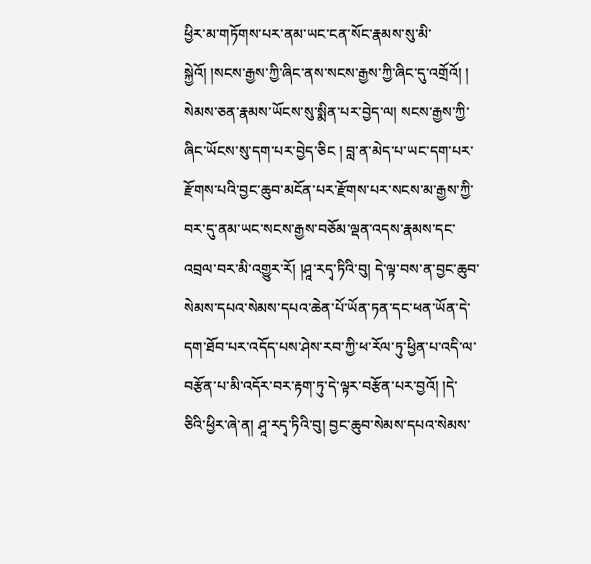ཕྱིར་མ་གཏོགས་པར་ནམ་ཡང་ངན་སོང་རྣམས་སུ་མི་སྐྱེའོ། །སངས་རྒྱས་ཀྱི་ཞིང་ནས་སངས་རྒྱས་ཀྱི་ཞིང་དུ་འགྲོའོ། ། སེམས་ཅན་རྣམས་ཡོངས་སུ་སྨིན་པར་བྱེད་ལ། སངས་རྒྱས་ཀྱི་ཞིང་ཡོངས་སུ་དག་པར་བྱེད་ཅིང ། བླ་ན་མེད་པ་ཡང་དག་པར་རྫོགས་པའི་བྱང་ཆུབ་མངོན་པར་རྫོགས་པར་སངས་མ་རྒྱས་ཀྱི་བར་དུ་ནམ་ཡང་སངས་རྒྱས་བཅོམ་ལྡན་འདས་རྣམས་དང་འབྲལ་བར་མི་འགྱུར་རོ། །ཤཱ་རདྭ་ཏིའི་བུ། དེ་ལྟ་བས་ན་བྱང་ཆུབ་སེམས་དཔའ་སེམས་དཔའ་ཆེན་པོ་ཡོན་ཏན་དང་ཕན་ཡོན་དེ་དག་ཐོབ་པར་འདོད་པས་ཤེས་རབ་ཀྱི་ཕ་རོལ་ཏུ་ཕྱིན་པ་འདི་ལ་བརྩོན་པ་མི་འདོར་བར་རྟག་ཏུ་དེ་ལྟར་བརྩོན་པར་བྱའོ། །དེ་ཅིའི་ཕྱིར་ཞེ་ན། ཤཱ་རདྭ་ཏིའི་བུ། བྱང་ཆུབ་སེམས་དཔའ་སེམས་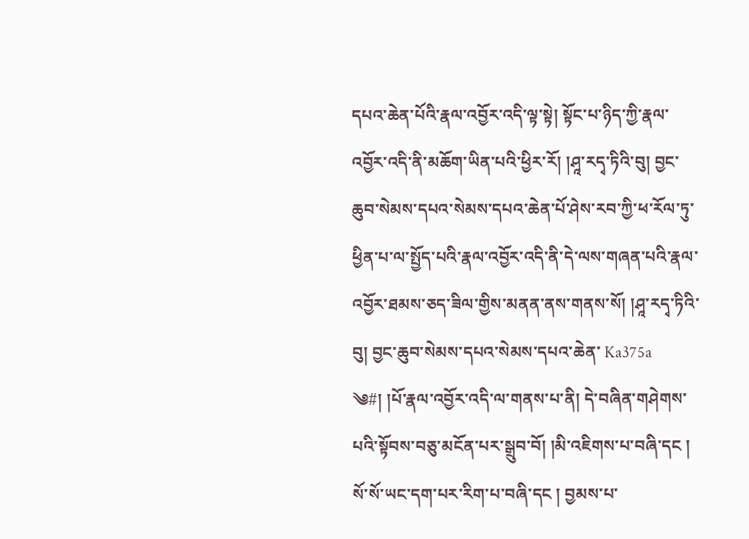དཔའ་ཆེན་པོའི་རྣལ་འབྱོར་འདི་ལྟ་སྟེ། སྟོང་པ་ཉིད་ཀྱི་རྣལ་འབྱོར་འདི་ནི་མཆོག་ཡིན་པའི་ཕྱིར་རོ། །ཤཱ་རདྭ་ཏིའི་བུ། བྱང་ཆུབ་སེམས་དཔའ་སེམས་དཔའ་ཆེན་པོ་ཤེས་རབ་ཀྱི་ཕ་རོལ་ཏུ་ཕྱིན་པ་ལ་སྤྱོད་པའི་རྣལ་འབྱོར་འདི་ནི་དེ་ལས་གཞན་པའི་རྣལ་འབྱོར་ཐམས་ཅད་ཟིལ་གྱིས་མནན་ནས་གནས་སོ། །ཤཱ་རདྭ་ཏིའི་བུ། བྱང་ཆུབ་སེམས་དཔའ་སེམས་དཔའ་ཆེན་ Ka375a ༄#། །པོ་རྣལ་འབྱོར་འདི་ལ་གནས་པ་ནི། དེ་བཞིན་གཤེགས་པའི་སྟོབས་བཅུ་མངོན་པར་སྒྲུབ་བོ། །མི་འཇིགས་པ་བཞི་དང ། སོ་སོ་ཡང་དག་པར་རིག་པ་བཞི་དང ། བྱམས་པ་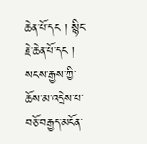ཆེན་པོ་དང ། སྙིང་རྗེ་ཆེན་པོ་དང ། སངས་རྒྱས་ཀྱི་ཆོས་མ་འདྲེས་པ་བཅོ་བརྒྱད་མངོན་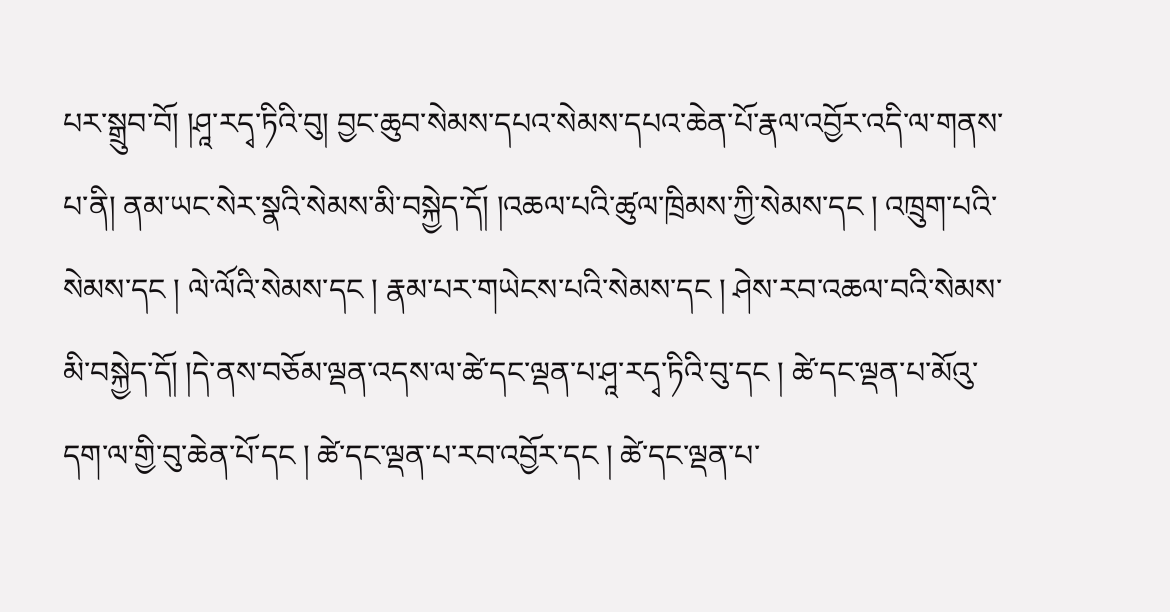པར་སྒྲུབ་བོ། །ཤཱ་རདྭ་ཏིའི་བུ། བྱང་ཆུབ་སེམས་དཔའ་སེམས་དཔའ་ཆེན་པོ་རྣལ་འབྱོར་འདི་ལ་གནས་པ་ནི། ནམ་ཡང་སེར་སྣའི་སེམས་མི་བསྐྱེད་དོ། །འཆལ་པའི་ཚུལ་ཁྲིམས་ཀྱི་སེམས་དང ། འཁྲུག་པའི་སེམས་དང ། ལེ་ལོའི་སེམས་དང ། རྣམ་པར་གཡེངས་པའི་སེམས་དང ། ཤེས་རབ་འཆལ་བའི་སེམས་མི་བསྐྱེད་དོ། །དེ་ནས་བཅོམ་ལྡན་འདས་ལ་ཚེ་དང་ལྡན་པ་ཤཱ་རདྭ་ཏིའི་བུ་དང ། ཚེ་དང་ལྡན་པ་མོའུ་དག་ལ་གྱི་བུ་ཆེན་པོ་དང ། ཚེ་དང་ལྡན་པ་རབ་འབྱོར་དང ། ཚེ་དང་ལྡན་པ་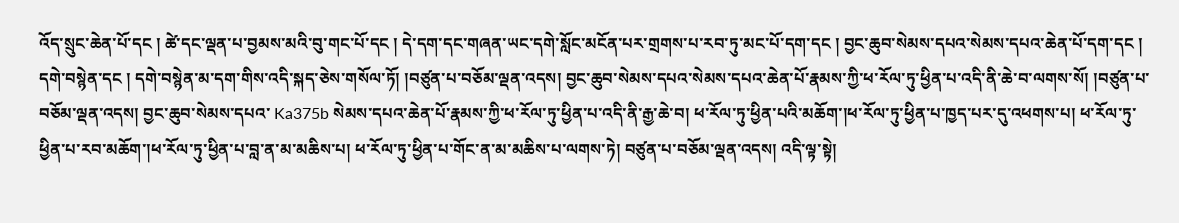འོད་སྲུང་ཆེན་པོ་དང ། ཚེ་དང་ལྡན་པ་བྱམས་མའི་བུ་གང་པོ་དང ། དེ་དག་དང་གཞན་ཡང་དགེ་སློང་མངོན་པར་གྲགས་པ་རབ་ཏུ་མང་པོ་དག་དང ། བྱང་ཆུབ་སེམས་དཔའ་སེམས་དཔའ་ཆེན་པོ་དག་དང ། དགེ་བསྙེན་དང ། དགེ་བསྙེན་མ་དག་གིས་འདི་སྐད་ཅེས་གསོལ་ཏོ། །བཙུན་པ་བཅོམ་ལྡན་འདས། བྱང་ཆུབ་སེམས་དཔའ་སེམས་དཔའ་ཆེན་པོ་རྣམས་ཀྱི་ཕ་རོལ་ཏུ་ཕྱིན་པ་འདི་ནི་ཆེ་བ་ལགས་སོ། །བཙུན་པ་བཅོམ་ལྡན་འདས། བྱང་ཆུབ་སེམས་དཔའ་ Ka375b སེམས་དཔའ་ཆེན་པོ་རྣམས་ཀྱི་ཕ་རོལ་ཏུ་ཕྱིན་པ་འདི་ནི་རྒྱ་ཆེ་བ། ཕ་རོལ་ཏུ་ཕྱིན་པའི་མཆོག་།ཕ་རོལ་ཏུ་ཕྱིན་པ་ཁྱད་པར་དུ་འཕགས་པ། ཕ་རོལ་ཏུ་ཕྱིན་པ་རབ་མཆོག་།ཕ་རོལ་ཏུ་ཕྱིན་པ་བླ་ན་མ་མཆིས་པ། ཕ་རོལ་ཏུ་ཕྱིན་པ་གོང་ན་མ་མཆིས་པ་ལགས་ཏེ། བཙུན་པ་བཅོམ་ལྡན་འདས། འདི་ལྟ་སྟེ།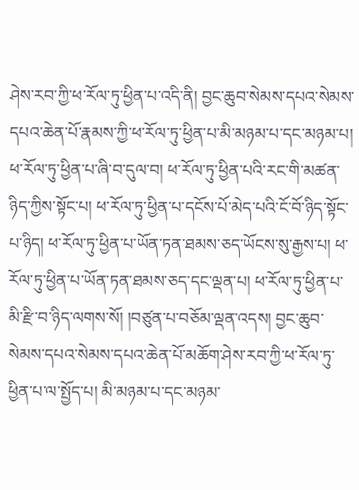ཤེས་རབ་ཀྱི་ཕ་རོལ་ཏུ་ཕྱིན་པ་འདི་ནི། བྱང་ཆུབ་སེམས་དཔའ་སེམས་དཔའ་ཆེན་པོ་རྣམས་ཀྱི་ཕ་རོལ་ཏུ་ཕྱིན་པ་མི་མཉམ་པ་དང་མཉམ་པ། ཕ་རོལ་ཏུ་ཕྱིན་པ་ཞི་བ་དུལ་བ། ཕ་རོལ་ཏུ་ཕྱིན་པའི་རང་གི་མཚན་ཉིད་ཀྱིས་སྟོང་པ། ཕ་རོལ་ཏུ་ཕྱིན་པ་དངོས་པོ་མེད་པའི་ངོ་བོ་ཉིད་སྟོང་པ་ཉིད། ཕ་རོལ་ཏུ་ཕྱིན་པ་ཡོན་ཏན་ཐམས་ཅད་ཡོངས་སུ་རྒྱས་པ། ཕ་རོལ་ཏུ་ཕྱིན་པ་ཡོན་ཏན་ཐམས་ཅད་དང་ལྡན་པ། ཕ་རོལ་ཏུ་ཕྱིན་པ་མི་རྫི་བ་ཉིད་ལགས་སོ། །བཙུན་པ་བཅོམ་ལྡན་འདས། བྱང་ཆུབ་སེམས་དཔའ་སེམས་དཔའ་ཆེན་པོ་མཆོག་ཤེས་རབ་ཀྱི་ཕ་རོལ་ཏུ་ཕྱིན་པ་ལ་སྤྱོད་པ། མི་མཉམ་པ་དང་མཉམ་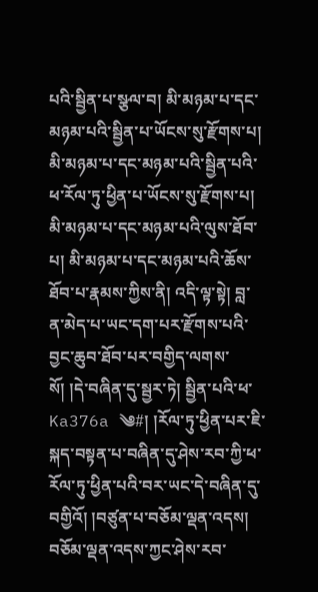པའི་སྦྱིན་པ་སྩལ་བ། མི་མཉམ་པ་དང་མཉམ་པའི་སྦྱིན་པ་ཡོངས་སུ་རྫོགས་པ། མི་མཉམ་པ་དང་མཉམ་པའི་སྦྱིན་པའི་ཕ་རོལ་ཏུ་ཕྱིན་པ་ཡོངས་སུ་རྫོགས་པ། མི་མཉམ་པ་དང་མཉམ་པའི་ལུས་ཐོབ་པ། མི་མཉམ་པ་དང་མཉམ་པའི་ཆོས་ཐོབ་པ་རྣམས་ཀྱིས་ནི། འདི་ལྟ་སྟེ། བླ་ན་མེད་པ་ཡང་དག་པར་རྫོགས་པའི་བྱང་ཆུབ་ཐོབ་པར་བགྱིད་ལགས་སོ། །དེ་བཞིན་དུ་སྦྱར་ཏེ། སྦྱིན་པའི་ཕ་ Ka376a ༄#། །རོལ་ཏུ་ཕྱིན་པར་ཇི་སྐད་བསྟན་པ་བཞིན་དུ་ཤེས་རབ་ཀྱི་ཕ་རོལ་ཏུ་ཕྱིན་པའི་བར་ཡང་དེ་བཞིན་དུ་བགྱིའོ། །བཙུན་པ་བཅོམ་ལྡན་འདས། བཅོམ་ལྡན་འདས་ཀྱང་ཤེས་རབ་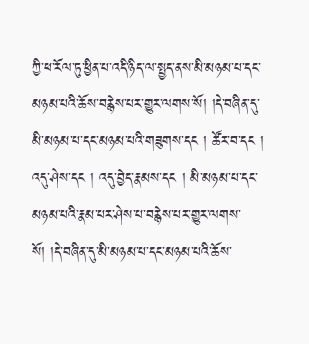ཀྱི་ཕ་རོལ་ཏུ་ཕྱིན་པ་འདི་ཉིད་ལ་སྤྱད་ནས་མི་མཉམ་པ་དང་མཉམ་པའི་ཆོས་བརྙེས་པར་གྱུར་ལགས་སོ། །དེ་བཞིན་དུ་མི་མཉམ་པ་དང་མཉམ་པའི་གཟུགས་དང ། ཚོར་བ་དང ། འདུ་ཤེས་དང ། འདུ་བྱེད་རྣམས་དང ། མི་མཉམ་པ་དང་མཉམ་པའི་རྣམ་པར་ཤེས་པ་བརྙེས་པར་གྱུར་ལགས་སོ། །དེ་བཞིན་དུ་མི་མཉམ་པ་དང་མཉམ་པའི་ཆོས་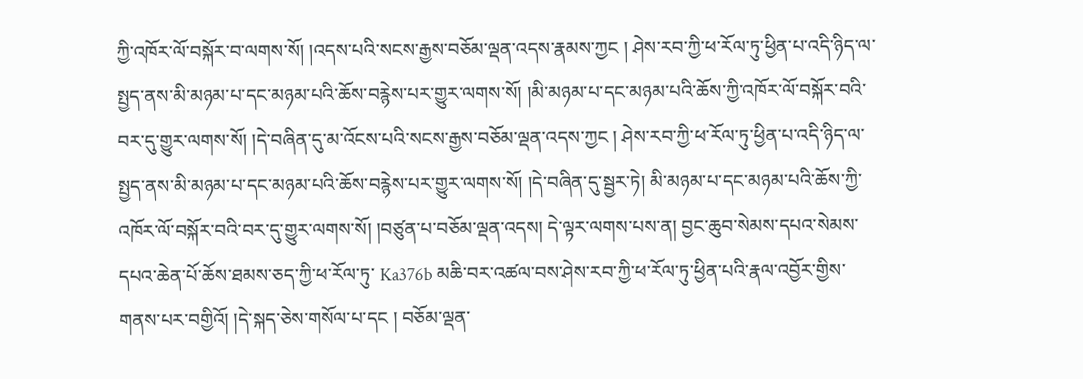ཀྱི་འཁོར་ལོ་བསྐོར་བ་ལགས་སོ། །འདས་པའི་སངས་རྒྱས་བཅོམ་ལྡན་འདས་རྣམས་ཀྱང ། ཤེས་རབ་ཀྱི་ཕ་རོལ་ཏུ་ཕྱིན་པ་འདི་ཉིད་ལ་སྤྱད་ནས་མི་མཉམ་པ་དང་མཉམ་པའི་ཆོས་བརྙེས་པར་གྱུར་ལགས་སོ། །མི་མཉམ་པ་དང་མཉམ་པའི་ཆོས་ཀྱི་འཁོར་ལོ་བསྐོར་བའི་བར་དུ་གྱུར་ལགས་སོ། །དེ་བཞིན་དུ་མ་འོངས་པའི་སངས་རྒྱས་བཅོམ་ལྡན་འདས་ཀྱང ། ཤེས་རབ་ཀྱི་ཕ་རོལ་ཏུ་ཕྱིན་པ་འདི་ཉིད་ལ་སྤྱད་ནས་མི་མཉམ་པ་དང་མཉམ་པའི་ཆོས་བརྙེས་པར་གྱུར་ལགས་སོ། །དེ་བཞིན་དུ་སྦྱར་ཏེ། མི་མཉམ་པ་དང་མཉམ་པའི་ཆོས་ཀྱི་འཁོར་ལོ་བསྐོར་བའི་བར་དུ་གྱུར་ལགས་སོ། །བཙུན་པ་བཅོམ་ལྡན་འདས། དེ་ལྟར་ལགས་པས་ན། བྱང་ཆུབ་སེམས་དཔའ་སེམས་དཔའ་ཆེན་པོ་ཆོས་ཐམས་ཅད་ཀྱི་ཕ་རོལ་ཏུ་ Ka376b མཆི་བར་འཚལ་བས་ཤེས་རབ་ཀྱི་ཕ་རོལ་ཏུ་ཕྱིན་པའི་རྣལ་འབྱོར་གྱིས་གནས་པར་བགྱིའོ། །དེ་སྐད་ཅེས་གསོལ་པ་དང ། བཅོམ་ལྡན་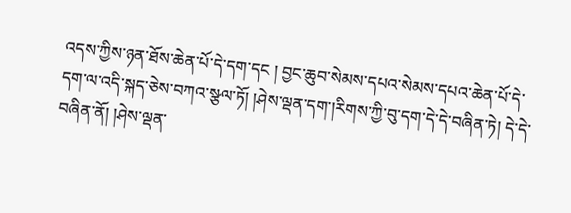འདས་ཀྱིས་ཉན་ཐོས་ཆེན་པོ་དེ་དག་དང ། བྱང་ཆུབ་སེམས་དཔའ་སེམས་དཔའ་ཆེན་པོ་དེ་དག་ལ་འདི་སྐད་ཅེས་བཀའ་སྩལ་ཏོ། །ཤེས་ལྡན་དག་།རིགས་ཀྱི་བུ་དག་དེ་དེ་བཞིན་ཏེ། དེ་དེ་བཞིན་ནོ། །ཤེས་ལྡན་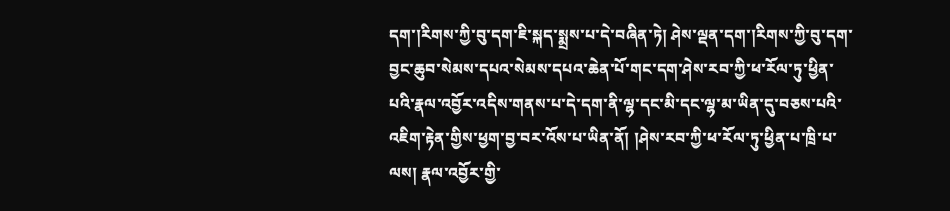དག་།རིགས་ཀྱི་བུ་དག་ཇི་སྐད་སྨྲས་པ་དེ་བཞིན་ཏེ། ཤེས་ལྡན་དག་།རིགས་ཀྱི་བུ་དག་བྱང་ཆུབ་སེམས་དཔའ་སེམས་དཔའ་ཆེན་པོ་གང་དག་ཤེས་རབ་ཀྱི་ཕ་རོལ་ཏུ་ཕྱིན་པའི་རྣལ་འབྱོར་འདིས་གནས་པ་དེ་དག་ནི་ལྷ་དང་མི་དང་ལྷ་མ་ཡིན་དུ་བཅས་པའི་འཇིག་རྟེན་གྱིས་ཕྱག་བྱ་བར་འོས་པ་ཡིན་ནོ། །ཤེས་རབ་ཀྱི་ཕ་རོལ་ཏུ་ཕྱིན་པ་ཁྲི་པ་ལས། རྣལ་འབྱོར་གྱི་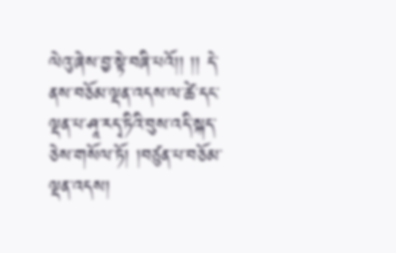ལེའུ་ཞེས་བྱ་སྟེ་བཞི་པའོ།། །། དེ་ནས་བཅོམ་ལྡན་འདས་ལ་ཚེ་དང་ལྡན་པ་ཤཱ་རདྭ་ཏིའི་བུས་འདི་སྐད་ཅེས་གསོལ་ཏོ། །བཙུན་པ་བཅོམ་ལྡན་འདས།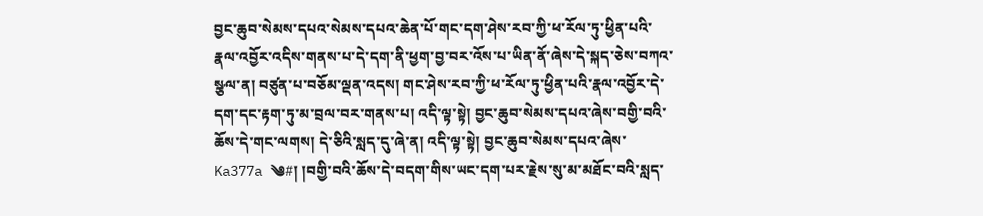བྱང་ཆུབ་སེམས་དཔའ་སེམས་དཔའ་ཆེན་པོ་གང་དག་ཤེས་རབ་ཀྱི་ཕ་རོལ་ཏུ་ཕྱིན་པའི་རྣལ་འབྱོར་འདིས་གནས་པ་དེ་དག་ནི་ཕྱག་བྱ་བར་འོས་པ་ཡིན་ནོ་ཞེས་དེ་སྐད་ཅེས་བཀའ་སྩལ་ན། བཙུན་པ་བཅོམ་ལྡན་འདས། གང་ཤེས་རབ་ཀྱི་ཕ་རོལ་ཏུ་ཕྱིན་པའི་རྣལ་འབྱོར་དེ་དག་དང་རྟག་ཏུ་མ་བྲལ་བར་གནས་པ། འདི་ལྟ་སྟེ། བྱང་ཆུབ་སེམས་དཔའ་ཞེས་བགྱི་བའི་ཆོས་དེ་གང་ལགས། དེ་ཅིའི་སླད་དུ་ཞེ་ན། འདི་ལྟ་སྟེ། བྱང་ཆུབ་སེམས་དཔའ་ཞེས་ Ka377a ༄#། །བགྱི་བའི་ཆོས་དེ་བདག་གིས་ཡང་དག་པར་རྗེས་སུ་མ་མཐོང་བའི་སླད་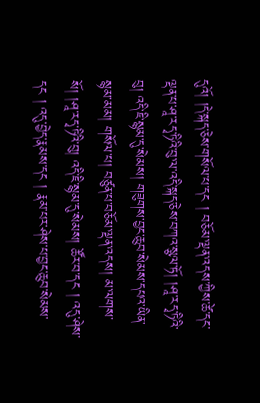དུའོ། །དེ་སྐད་ཅེས་གསོལ་པ་དང ། བཅོམ་ལྡན་འདས་ཀྱིས་ཚེ་དང་ལྡན་པ་ཤཱ་རདྭ་ཏིའི་བུ་ལ་འདི་སྐད་ཅེས་བཀའ་སྩལ་ཏོ། །ཤཱ་རདྭ་ཏིའི་བུ། འདི་ཇི་སྙམ་དུ་སེམས། གཟུགས་བྱང་ཆུབ་སེམས་དཔའ་ཡིན་སྙམ་མམ། གསོལ་པ། བཙུན་པ་བཅོམ་ལྡན་འདས། མ་ལགས་སོ། །ཤཱ་རདྭ་ཏིའི་བུ། འདི་ཇི་སྙམ་དུ་སེམས། ཚོར་བ་དང ། འདུ་ཤེས་དང ། འདུ་བྱེད་རྣམས་དང ། རྣམ་པར་ཤེས་པ་བྱང་ཆུབ་སེམས་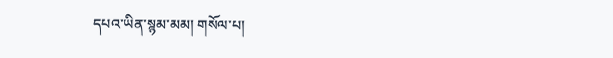དཔའ་ཡིན་སྙམ་མམ། གསོལ་པ།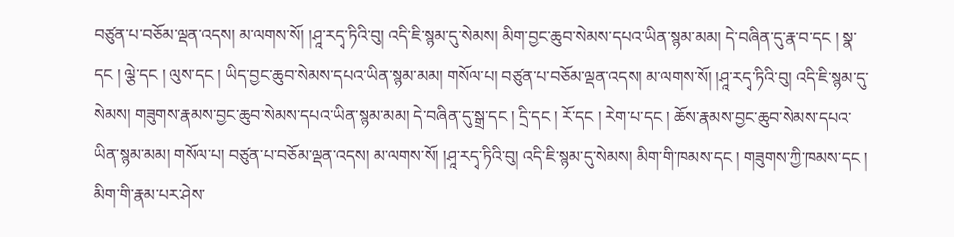བཙུན་པ་བཅོམ་ལྡན་འདས། མ་ལགས་སོ། །ཤཱ་རདྭ་ཏིའི་བུ། འདི་ཇི་སྙམ་དུ་སེམས། མིག་བྱང་ཆུབ་སེམས་དཔའ་ཡིན་སྙམ་མམ། དེ་བཞིན་དུ་རྣ་བ་དང ། སྣ་དང ། ལྕེ་དང ། ལུས་དང ། ཡིད་བྱང་ཆུབ་སེམས་དཔའ་ཡིན་སྙམ་མམ། གསོལ་པ། བཙུན་པ་བཅོམ་ལྡན་འདས། མ་ལགས་སོ། །ཤཱ་རདྭ་ཏིའི་བུ། འདི་ཇི་སྙམ་དུ་སེམས། གཟུགས་རྣམས་བྱང་ཆུབ་སེམས་དཔའ་ཡིན་སྙམ་མམ། དེ་བཞིན་དུ་སྒྲ་དང ། དྲི་དང ། རོ་དང ། རེག་པ་དང ། ཆོས་རྣམས་བྱང་ཆུབ་སེམས་དཔའ་ཡིན་སྙམ་མམ། གསོལ་པ། བཙུན་པ་བཅོམ་ལྡན་འདས། མ་ལགས་སོ། །ཤཱ་རདྭ་ཏིའི་བུ། འདི་ཇི་སྙམ་དུ་སེམས། མིག་གི་ཁམས་དང ། གཟུགས་ཀྱི་ཁམས་དང ། མིག་གི་རྣམ་པར་ཤེས་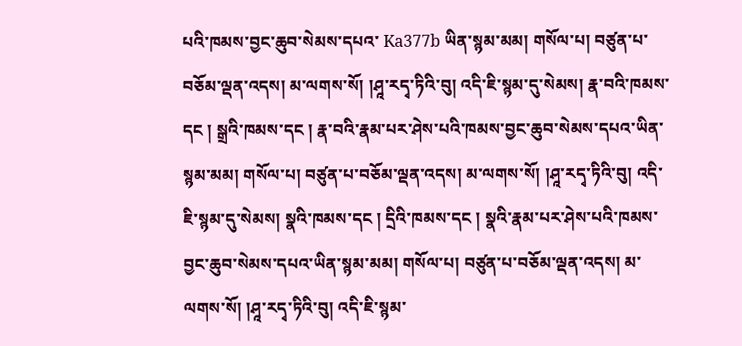པའི་ཁམས་བྱང་ཆུབ་སེམས་དཔའ་ Ka377b ཡིན་སྙམ་མམ། གསོལ་པ། བཙུན་པ་བཅོམ་ལྡན་འདས། མ་ལགས་སོ། །ཤཱ་རདྭ་ཏིའི་བུ། འདི་ཇི་སྙམ་དུ་སེམས། རྣ་བའི་ཁམས་དང ། སྒྲའི་ཁམས་དང ། རྣ་བའི་རྣམ་པར་ཤེས་པའི་ཁམས་བྱང་ཆུབ་སེམས་དཔའ་ཡིན་སྙམ་མམ། གསོལ་པ། བཙུན་པ་བཅོམ་ལྡན་འདས། མ་ལགས་སོ། །ཤཱ་རདྭ་ཏིའི་བུ། འདི་ཇི་སྙམ་དུ་སེམས། སྣའི་ཁམས་དང ། དྲིའི་ཁམས་དང ། སྣའི་རྣམ་པར་ཤེས་པའི་ཁམས་བྱང་ཆུབ་སེམས་དཔའ་ཡིན་སྙམ་མམ། གསོལ་པ། བཙུན་པ་བཅོམ་ལྡན་འདས། མ་ལགས་སོ། །ཤཱ་རདྭ་ཏིའི་བུ། འདི་ཇི་སྙམ་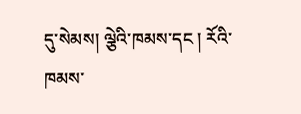དུ་སེམས། ལྕེའི་ཁམས་དང ། རོའི་ཁམས་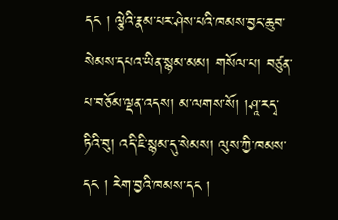དང ། ལྕེའི་རྣམ་པར་ཤེས་པའི་ཁམས་བྱང་ཆུབ་སེམས་དཔའ་ཡིན་སྙམ་མམ། གསོལ་པ། བཙུན་པ་བཅོམ་ལྡན་འདས། མ་ལགས་སོ། །ཤཱ་རདྭ་ཏིའི་བུ། འདི་ཇི་སྙམ་དུ་སེམས། ལུས་ཀྱི་ཁམས་དང ། རེག་བྱའི་ཁམས་དང །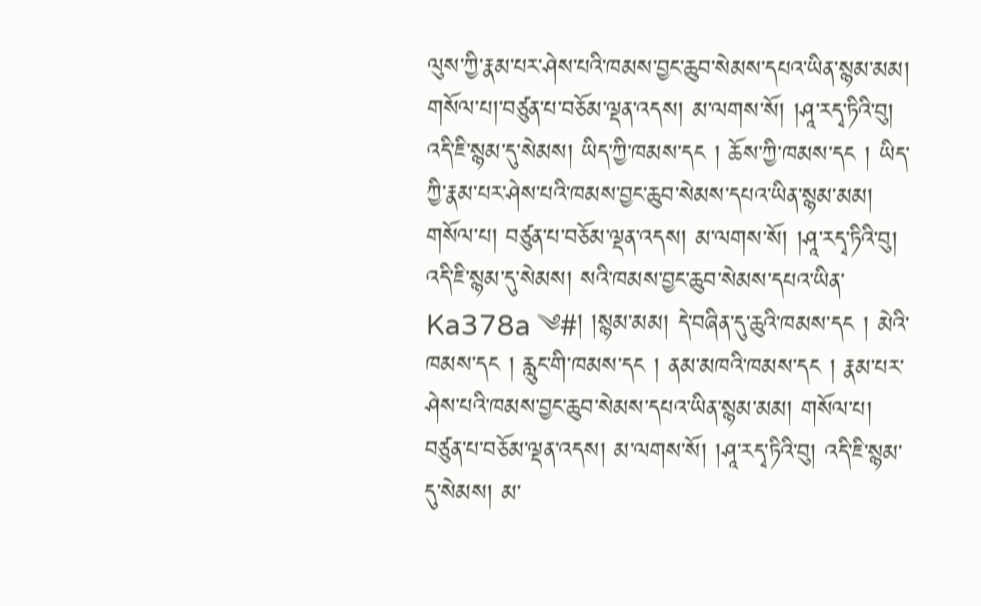ལུས་ཀྱི་རྣམ་པར་ཤེས་པའི་ཁམས་བྱང་ཆུབ་སེམས་དཔའ་ཡིན་སྙམ་མམ། གསོལ་པ།་བཙུན་པ་བཅོམ་ལྡན་འདས། མ་ལགས་སོ། །ཤཱ་རདྭ་ཏིའི་བུ། འདི་ཇི་སྙམ་དུ་སེམས། ཡིད་ཀྱི་ཁམས་དང ། ཆོས་ཀྱི་ཁམས་དང ། ཡིད་ཀྱི་རྣམ་པར་ཤེས་པའི་ཁམས་བྱང་ཆུབ་སེམས་དཔའ་ཡིན་སྙམ་མམ། གསོལ་པ། བཙུན་པ་བཅོམ་ལྡན་འདས། མ་ལགས་སོ། །ཤཱ་རདྭ་ཏིའི་བུ། འདི་ཇི་སྙམ་དུ་སེམས། སའི་ཁམས་བྱང་ཆུབ་སེམས་དཔའ་ཡིན་ Ka378a ༄#། །སྙམ་མམ། དེ་བཞིན་དུ་ཆུའི་ཁམས་དང ། མེའི་ཁམས་དང ། རླུང་གི་ཁམས་དང ། ནམ་མཁའི་ཁམས་དང ། རྣམ་པར་ཤེས་པའི་ཁམས་བྱང་ཆུབ་སེམས་དཔའ་ཡིན་སྙམ་མམ། གསོལ་པ། བཙུན་པ་བཅོམ་ལྡན་འདས། མ་ལགས་སོ། །ཤཱ་རདྭ་ཏིའི་བུ། འདི་ཇི་སྙམ་དུ་སེམས། མ་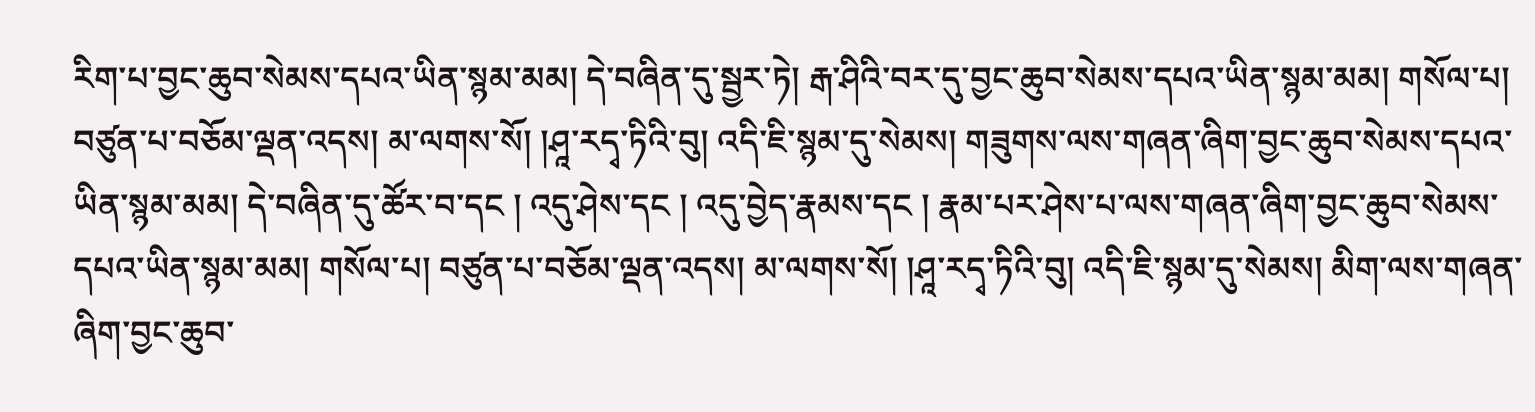རིག་པ་བྱང་ཆུབ་སེམས་དཔའ་ཡིན་སྙམ་མམ། དེ་བཞིན་དུ་སྦྱར་ཏེ། རྒ་ཤིའི་བར་དུ་བྱང་ཆུབ་སེམས་དཔའ་ཡིན་སྙམ་མམ། གསོལ་པ། བཙུན་པ་བཅོམ་ལྡན་འདས། མ་ལགས་སོ། །ཤཱ་རདྭ་ཏིའི་བུ། འདི་ཇི་སྙམ་དུ་སེམས། གཟུགས་ལས་གཞན་ཞིག་བྱང་ཆུབ་སེམས་དཔའ་ཡིན་སྙམ་མམ། དེ་བཞིན་དུ་ཚོར་བ་དང ། འདུ་ཤེས་དང ། འདུ་བྱེད་རྣམས་དང ། རྣམ་པར་ཤེས་པ་ལས་གཞན་ཞིག་བྱང་ཆུབ་སེམས་དཔའ་ཡིན་སྙམ་མམ། གསོལ་པ། བཙུན་པ་བཅོམ་ལྡན་འདས། མ་ལགས་སོ། །ཤཱ་རདྭ་ཏིའི་བུ། འདི་ཇི་སྙམ་དུ་སེམས། མིག་ལས་གཞན་ཞིག་བྱང་ཆུབ་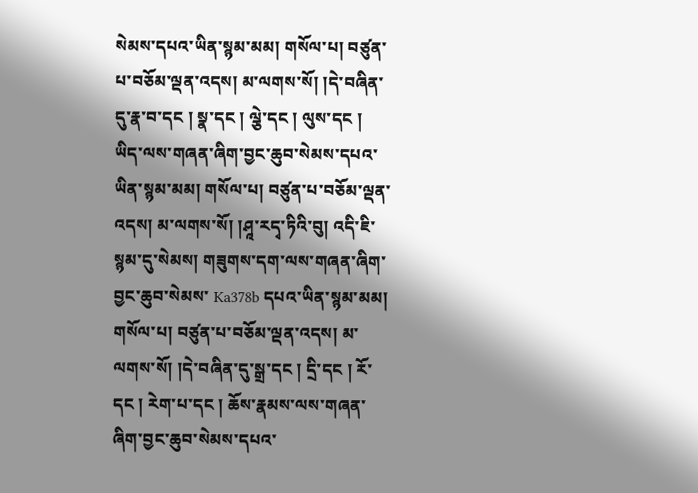སེམས་དཔའ་ཡིན་སྙམ་མམ། གསོལ་པ། བཙུན་པ་བཅོམ་ལྡན་འདས། མ་ལགས་སོ། །དེ་བཞིན་དུ་རྣ་བ་དང ། སྣ་དང ། ལྕེ་དང ། ལུས་དང ། ཡིད་ལས་གཞན་ཞིག་བྱང་ཆུབ་སེམས་དཔའ་ཡིན་སྙམ་མམ། གསོལ་པ། བཙུན་པ་བཅོམ་ལྡན་འདས། མ་ལགས་སོ། །ཤཱ་རདྭ་ཏིའི་བུ། འདི་ཇི་སྙམ་དུ་སེམས། གཟུགས་དག་ལས་གཞན་ཞིག་བྱང་ཆུབ་སེམས་ Ka378b དཔའ་ཡིན་སྙམ་མམ། གསོལ་པ། བཙུན་པ་བཅོམ་ལྡན་འདས། མ་ལགས་སོ། །དེ་བཞིན་དུ་སྒྲ་དང ། དྲི་དང ། རོ་དང ། རེག་པ་དང ། ཆོས་རྣམས་ལས་གཞན་ཞིག་བྱང་ཆུབ་སེམས་དཔའ་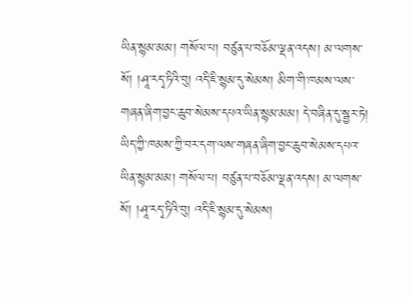ཡིན་སྙམ་མམ། གསོལ་པ། བཙུན་པ་བཅོམ་ལྡན་འདས། མ་ལགས་སོ། །ཤཱ་རདྭ་ཏིའི་བུ། འདི་ཇི་སྙམ་དུ་སེམས། མིག་གི་ཁམས་ལས་གཞན་ཞིག་བྱང་ཆུབ་སེམས་དཔའ་ཡིན་སྙམ་མམ། དེ་བཞིན་དུ་སྦྱར་ཏེ། ཡིད་ཀྱི་ཁམས་ཀྱི་བར་དག་ལས་གཞན་ཞིག་བྱང་ཆུབ་སེམས་དཔའ་ཡིན་སྙམ་མམ། གསོལ་པ། བཙུན་པ་བཅོམ་ལྡན་འདས། མ་ལགས་སོ། །ཤཱ་རདྭ་ཏིའི་བུ། འདི་ཇི་སྙམ་དུ་སེམས།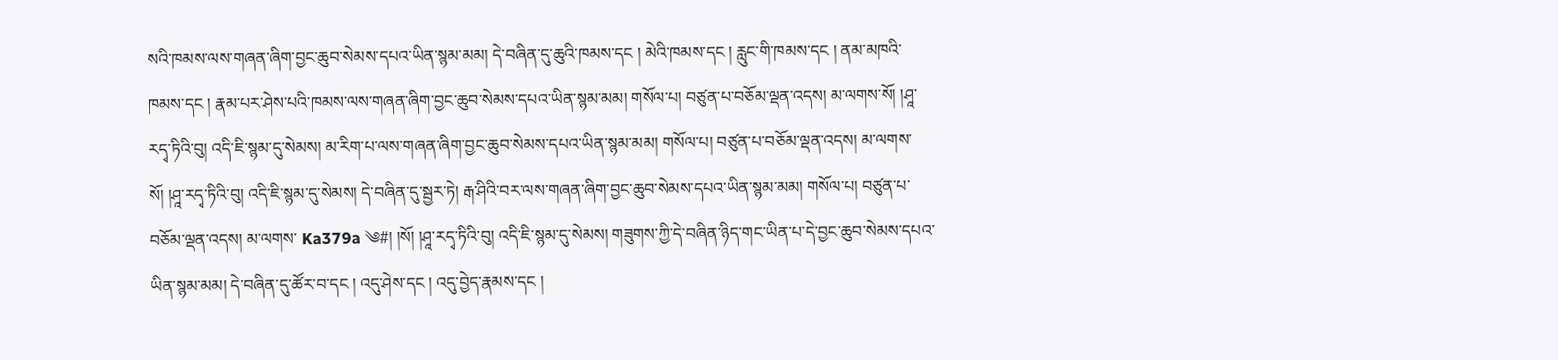སའི་ཁམས་ལས་གཞན་ཞིག་བྱང་ཆུབ་སེམས་དཔའ་ཡིན་སྙམ་མམ། དེ་བཞིན་དུ་ཆུའི་ཁམས་དང ། མེའི་ཁམས་དང ། རླུང་གི་ཁམས་དང ། ནམ་མཁའི་ཁམས་དང ། རྣམ་པར་ཤེས་པའི་ཁམས་ལས་གཞན་ཞིག་བྱང་ཆུབ་སེམས་དཔའ་ཡིན་སྙམ་མམ། གསོལ་པ། བཙུན་པ་བཅོམ་ལྡན་འདས། མ་ལགས་སོ། །ཤཱ་རདྭ་ཏིའི་བུ། འདི་ཇི་སྙམ་དུ་སེམས། མ་རིག་པ་ལས་གཞན་ཞིག་བྱང་ཆུབ་སེམས་དཔའ་ཡིན་སྙམ་མམ། གསོལ་པ། བཙུན་པ་བཅོམ་ལྡན་འདས། མ་ལགས་སོ། །ཤཱ་རདྭ་ཏིའི་བུ། འདི་ཇི་སྙམ་དུ་སེམས། དེ་བཞིན་དུ་སྦྱར་ཏེ། རྒ་ཤིའི་བར་ལས་གཞན་ཞིག་བྱང་ཆུབ་སེམས་དཔའ་ཡིན་སྙམ་མམ། གསོལ་པ། བཙུན་པ་བཅོམ་ལྡན་འདས། མ་ལགས་ Ka379a ༄#། །སོ། །ཤཱ་རདྭ་ཏིའི་བུ། འདི་ཇི་སྙམ་དུ་སེམས། གཟུགས་ཀྱི་དེ་བཞིན་ཉིད་གང་ཡིན་པ་དེ་བྱང་ཆུབ་སེམས་དཔའ་ཡིན་སྙམ་མམ། དེ་བཞིན་དུ་ཚོར་བ་དང ། འདུ་ཤེས་དང ། འདུ་བྱེད་རྣམས་དང །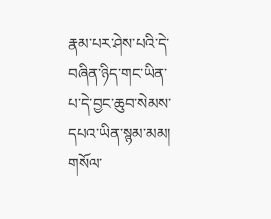རྣམ་པར་ཤེས་པའི་དེ་བཞིན་ཉིད་གང་ཡིན་པ་དེ་བྱང་ཆུབ་སེམས་དཔའ་ཡིན་སྙམ་མམ། གསོལ་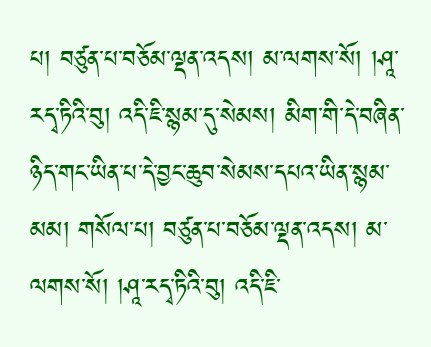པ། བཙུན་པ་བཅོམ་ལྡན་འདས། མ་ལགས་སོ། །ཤཱ་རདྭ་ཏིའི་བུ། འདི་ཇི་སྙམ་དུ་སེམས། མིག་གི་དེ་བཞིན་ཉིད་གང་ཡིན་པ་དེ་བྱང་ཆུབ་སེམས་དཔའ་ཡིན་སྙམ་མམ། གསོལ་པ། བཙུན་པ་བཅོམ་ལྡན་འདས། མ་ལགས་སོ། །ཤཱ་རདྭ་ཏིའི་བུ། འདི་ཇི་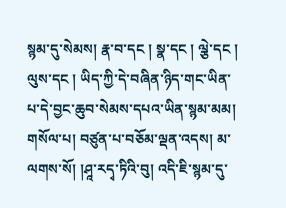སྙམ་དུ་སེམས། རྣ་བ་དང ། སྣ་དང ། ལྕེ་དང ། ལུས་དང ། ཡིད་ཀྱི་དེ་བཞིན་ཉིད་གང་ཡིན་པ་དེ་བྱང་ཆུབ་སེམས་དཔའ་ཡིན་སྙམ་མམ། གསོལ་པ། བཙུན་པ་བཅོམ་ལྡན་འདས། མ་ལགས་སོ། །ཤཱ་རདྭ་ཏིའི་བུ། འདི་ཇི་སྙམ་དུ་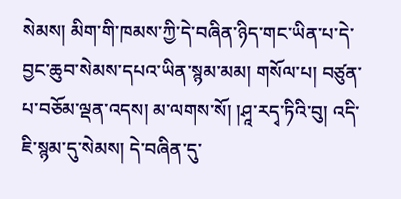སེམས། མིག་གི་ཁམས་ཀྱི་དེ་བཞིན་ཉིད་གང་ཡིན་པ་དེ་བྱང་ཆུབ་སེམས་དཔའ་ཡིན་སྙམ་མམ། གསོལ་པ། བཙུན་པ་བཅོམ་ལྡན་འདས། མ་ལགས་སོ། །ཤཱ་རདྭ་ཏིའི་བུ། འདི་ཇི་སྙམ་དུ་སེམས། དེ་བཞིན་དུ་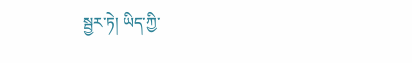སྦྱར་ཏེ། ཡིད་ཀྱི་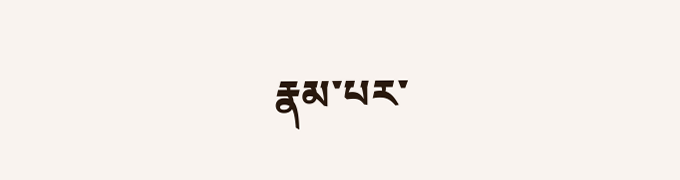རྣམ་པར་